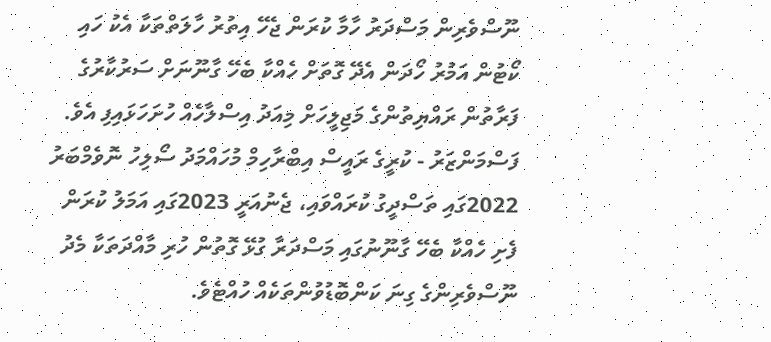ނޫސްވެރިން މަސްދަރު ހާމާ ކުރަން ޖެހޭ އިތުރު ހާލަތްތަކާ އެކު ހައި ކޯޓުން އަމުރު ހޯދަން އެދޭ ގޮތަށް ހެއްކާ ބެހޭ ގާނޫނަށް ސަރުކާރުގެ ފަރާތުން ރައްޔިތުންގެ މަޖިލީހަށް މިއަދު އިސްލާހެއް ހުށަހަޅައިފި އެވެ.
ފަސްމަންޒަރު - ކުރީގެ ރައީސް އިބްރާހިމް މުހައްމަދު ސޯލިހު ނޮވެމްބަރު 2022ގައި ތަސްދީގު ކުރައްވައި، ޖެނުއަރީ 2023ގައި އަމަލު ކުރަން ފެށި ހެއްކާ ބެހޭ ގާނޫނުގައި މަސްދަރާ ގުޅޭ ގޮތުން ހުރި މާއްދަތަކާ މެދު ނޫސްވެރިންގެ ގިނަ ކަންބޮޑުވުންތަކެއް ހުއްޓެވެ.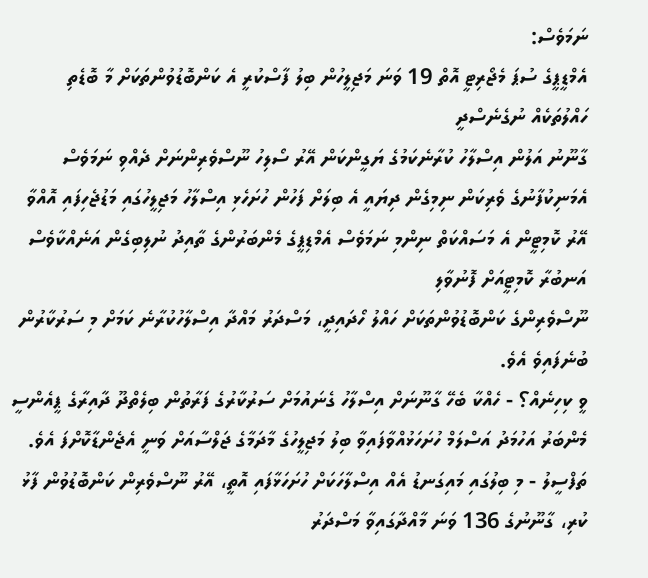ނަމަވެސް:
އެމްޑީޕީގެ ސުޕަ މެޖޯރިޓީ އޮތް 19 ވަނަ މަޖިލީހުން ބިލު ފާސްކުރީ އެ ކަންބޮޑުވުންތަކަށް މާ ބޮޑެތި ހައްލުތަކެއް ނުގެނެސްދީ
ގާނޫނު އަލުން އިސްލާހު ކުރާނެކަމުގެ ޔަގީންކަން އޭރު ސޯލިހު ނޫސްވެރިންނަށް ދެއްވި ނަމަވެސް އެމަނިކުފާނުގެ ވެރިކަން ނިމިގެން ދިޔައީ އެ ބިލަށް ފަހުން ހުށަހެޅި އިސްލާހު މަޖިލީހުގައި މަޑުޖެހިފައި އޮއްވާ
އޭރު ކޮމިޓީން އެ މަސައްކަތް ނިންމި ނަމަވެސް އެމްޑިޕީގެ މެންބަރުންގެ ތާއިދު ނުލިބިގެން އަނެއްކާވެސް އަނބުރާ ކޮމިޓީއަށް ފޮނުވާލި
ނޫސްވެރިންގެ ކަންބޮޑުވުންތަކަށް ހައްލު ހޯދައިދީ، މަސްދަރު މައްދާ އިސްލާހުކުރާނެ ކަމަށް މި ސަރުކާރުން ބުނެފައިވެ އެވެ.
ވީ ކިހިނެއް؟ - ހެއްކާ ބެހޭ ގާނޫނަށް އިސްލާހު ގެނައުމަށް ސަރުކާރުގެ ފަރާތުން ބިލެތްދޫ ދާއިރާގެ ޕީއެންސީ މެންބަރު އަހުމަދު އަސްލަމް ހުށަހަޅުއްވާފައިވާ ބިލު މަޖިލީހުގެ މާދަމާގެ ޖަލްސާއަށް ވަނީ އެޖެންޑާކޮށްފަ އެވެ.
ތަފްސީލު - މި ބިލުގައި މައިގަނޑު އެއް އިސްލާހަކަށް ހުށަހަޅާފައި އޮތީ، އޭރު ނޫސްވެރިން ކަންބޮޑުވުން ފާޅު ކުރި، ގާނޫނުގެ 136 ވަނަ މާއްދާގައިވާ މަސްދަރު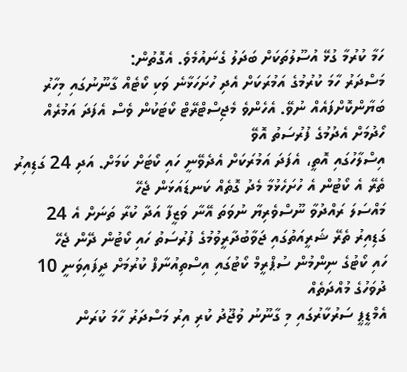ހަމާ ކުރުމާ ގުޅޭ އުސޫލުތަކަށް ބަދަލު ގެނައުމެވެ. އެގޮތުން:
މަސްދަރު ހާމަ ކުރުމުގެ އަމުރަކަށް އެދި ހުށަހަޅާނެ ވަކި ކޯޓެއް ގާނޫނުގައި މިހާރު ބަޔާންކޮށްފައެއް ނުވޭ. އެހެންވެ މެޖިސްޓްރޭޓް ކޯޓަކުން ވެސް އެފަދަ އަމުރެއް ހޯދުމަށް އެދުމުގެ ފުރުސަތު އޮވޭ
އިސްލާހުގައި އޮތީ، އެފަދަ އަމުރަކަށް އެދެވޭނީ ހައި ކޯޓަށް ކަމަށް. އަދި 24 ގަޑިއިރު ތެރޭ އެ ކޯޓުން އެ ހުށަހެޅުމާ މެދު ގޮތެއް ކަނޑައަޅަން ޖެހޭ
މައްސަލަ ރައްދުވާ ނޫސްވެރިޔާ ނުވަތަ އޭނާ ވަޒީފާ އަދާ ކުރާ ތަނަށް އެ 24 ގަޑިއިރު ތެރޭ ޝަރީއަތުގައި ޖަވާބުދާރީވުމުގެ ފުރުސަތު ހައި ކޯޓުން ދޭން ޖެހޭ
ހައި ކޯޓުގެ ނިންމުން ސުޕްރީމް ކޯޓުގައި އިސްތިއުނާފް ކުރުމަށް ދީފައިވަނީ 10 ދުވަހުގެ މުއްދަތެއް
އެމްޑީޕީ ސަރުކާރުގައި މި ގާނޫނު ވުޖޫދު ކުރި އިރު މަސްދަރު ހާމަ ކުރަން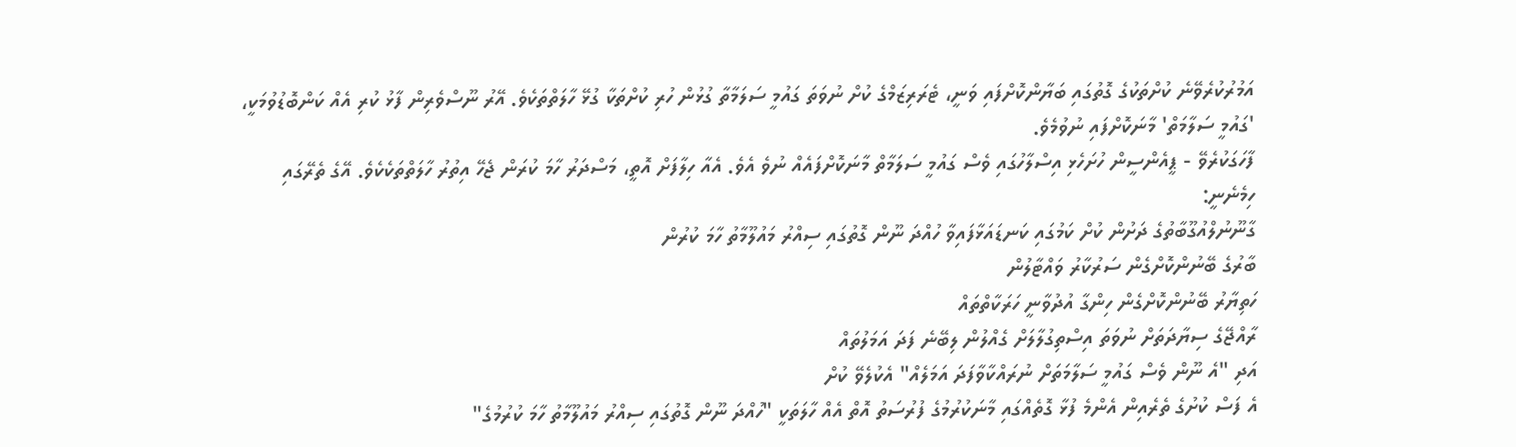އަމުރުކުރެވޭނެ ކުށްތަކުގެ ގޮތުގައި ބަޔާންކޮށްފައި ވަނީ، ޓެރަރިޒަމްގެ ކުށް ނުވަތަ ގައުމީ ސަލަމާތާ ގުޅުން ހުރި ކުށްތަކާ ގުޅޭ ހާލަތްތަކެވެ. އޭރު ނޫސްވެރިން ފާޅު ކުރި އެއް ކަންބޮޑުވުމަކީ، 'ގައުމީ ސަލާމަތް' މާނަކޮށްފައި ނުވުމެވެ.
ފާހަގަކުރެވޭ - ޕީއެންސީން ހުށަހެޅި އިސްލާހުގައި ވެސް ގައުމީ ސަލަމާތް މާނަކޮށްފައެއް ނުވެ އެވެ. އެއާ ހިލާފަށް އޮތީ، މަސްދަރު ހާމަ ކުރަން ޖެހޭ އިތުރު ހާލަތްތަކެކެވެ. އޭގެ ތެރޭގައި ހިމެނެނީ:
ގާނޫނުލްއުގޫބާތުގެ ދަށުން ކުށް ކަމުގައި ކަނޑައަޅާފައިވާ ހުއްދަ ނޫން ގޮތުގައި ސިއްރު މައުލޫމާތު ހާމަ ކުރުން
ބާރުގެ ބޭނުންކޮށްގެން ސަރުކާރު ވައްޓާލުން
ހަތިޔާރު ބޭނުންކޮށްގެން ހިންގާ އުދުވާނީ ހަރަކާތްތައް
ރާއްޖޭގެ ސިޔާދަތަށް ނުވަތަ އިސްތިގުލާލަށް ގެއްލުން ލިބޭނެ ފަދަ އަމަލުތައް
އަދި "އެ ނޫން ވެސް ގައުމީ ސަލާމަތަށް ނުރައްކާވާފަދަ އަމަލެއް" އެކުލެވޭ ކުށް
އެ ފަސް ކުށުގެ ތެރެއިން އެންމެ ފުޅާ ގޮތެއްގައި މާނަކުރުމުގެ ފުރުސަތު އޮތް އެއް ހާލަތަކީ "ހުއްދަ ނޫން ގޮތުގައި ސިއްރު މައުލޫމާތު ހާމަ ކުރުމުގެ"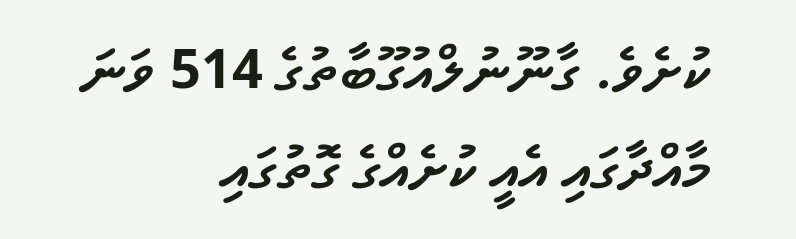ކުށެވެ. ގާނޫނުލްއުގޫބާތުގެ 514 ވަނަ މާއްދާގައި އެއީ ކުށެއްގެ ގޮތުގައި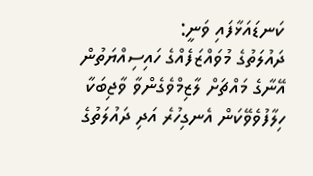ކަނޑައަޅާފައި ވަނީ:
ދައުލަތުގެ މުވައްޒަފެއްގެ ހައިސިއްޔަތުން އޭނާގެ މައްޗަށް ލާޒިމްވެގެންވާ ވާޖިބަކާ ހިލާފުވެވޭކަން އެނގިހުރެ އަދި ދައުލަތުގެ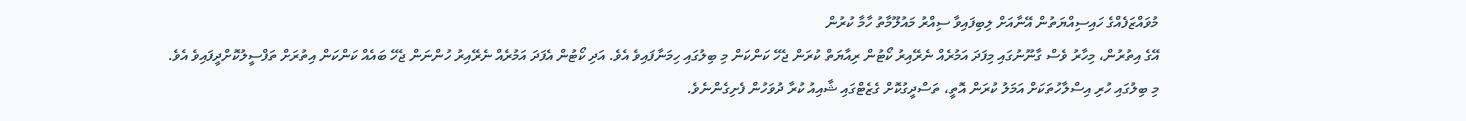މުވައްޒަފެއްގެ ހައިސިއްޔަތުން އޭނާއަށް ލިބިފައިވާ ސިއްރު މައުލޫމާތު ހާމާ ކުރުން
އޭގެ އިތުރުން، މިހާރު ވެސް ގާނޫނުގައި މިފަދަ އަމުރެއް ނެރޭއިރު ކޯޓުން ރިއާޔަތް ކުރަން ޖެހޭ ކަންކަން މި ބިލުގައި ހިމަނާފައިވެ އެވެ. އަދި ކޯޓުން އެފަދަ އަމުރެއް ނެރޭއިރު ހުންނަން ޖެހޭ ބައެއް ކަންކަން އިތުރަށް ތަފްސީލުކޮށްދީފައިވެ އެވެ.
މި ބިލުގައި ހުރި އިސްލާހުތަކަށް އަމަލު ކުރަން އޮތީ، ތަސްދީގުކޮށް ގެޒެޓްގައި ޝާއިއު ކުރާ ދުވަހުން ފެށިގެންނެވެ.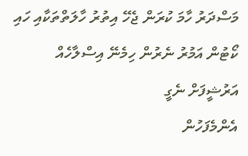މަސްދަރު ހާމަ ކުރަން ޖެހޭ އިތުރު ހާލަތްތަކާއި ހައި ކޯޓުން އަމުރު ނެރުން ހިމެނޭ އިސްލާހެއް
އަރުޝީފަށް ނެގީ
އެންމެފަހުން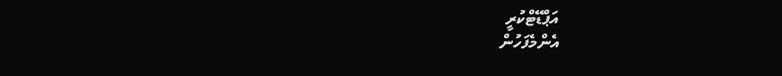އަޕްޑޭޓްކުރީ
އެންމެފަހުން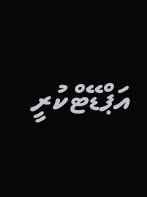އަޕްޑޭޓްކުރީ